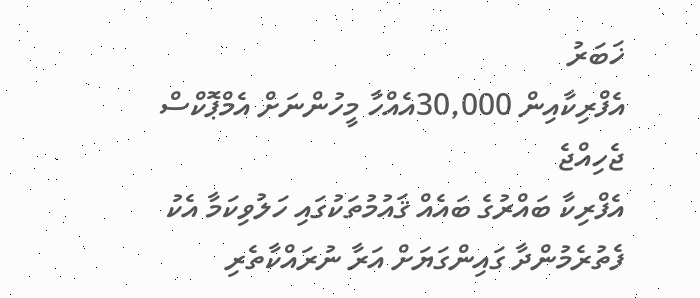ޚަބަރު
އެފްރިކާއިން 30,000އެއްހާ މީހުންނަށް އެމްޕޮކްސް ޖެހިއްޖެ
އެފްރިކާ ބައްރުގެ ބައެއް ޤައުމުތަކުގައި ހަލުވިކަމާ އެކު ފެތުރެމުންދާ ގައިންގަޔަށް އަރާ ނުރައްކާތެރި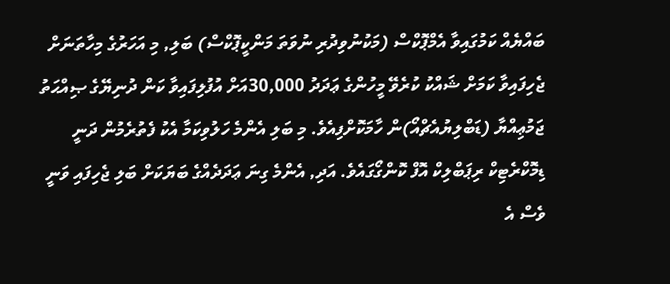ބައްޔެއް ކަމުގައިވާ އެމްޕޮކްސް (މަކުނުވިދުރި ނުވަތަ މަންކީޕޮކްސް) ބަލި, މި އަހަރުގެ މިހާތަނަށް ޖެހިފައިވާ ކަމަށް ޝައްކު ކުރެވޭ މީހުންގެ ޢަދަދު 30,000އަށް އުފުލިފައިވާ ކަން ދުނިޔޭގެ ޞިއްޙަތު ޖަމުޢިއްޔާ (ޑަބްލިޔުއެޗްއޯ)ން ހާމަކޮށްފިއެވެ. މި ބަލި އެންމެ ހަލުވިކަމާ އެކު ފެތުރެމުން ދަނީ ޑިމޮކްރެޓިކް ރިޕަބްލިކް އޮފް ކޮންގޯގައެވެ. އަދި, އެންމެ ގިނަ ޢަދަދެއްގެ ބަޔަކަށް ބަލި ޖެހިފައި ވަނީ ވެސް އެ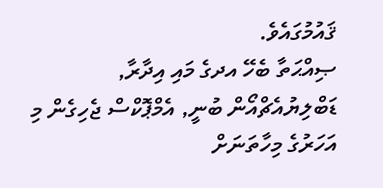ޤައުމުގައެވެ.
ޞިއްޙަތާ ބެހޭ އދގެ މައި އިދާރާ, ޑަބްލިޔުއެޗްއޯން ބުނީ, އެމްޕޮކްސް ޖެހިގެން މި އަހަރުގެ މިހާތަނަށް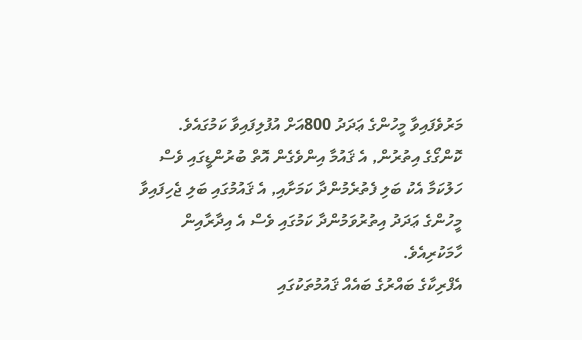މަރުވެފައިވާ މީހުންގެ ޢަދަދު 800އަށް އުފުލިފައިވާ ކަމުގައެވެ. ކޮންގޯގެ އިތުރުން, އެ ޤައުމާ އިންވެގެން އޮތް ބުރުންޑީގައި ވެސް ހަލުކަމާ އެކު ބަލި ފެތުރެމުންދާ ކަމަށާއި, އެ ޤައުމުގައި ބަލި ޖެހިފައިވާ މީހުންގެ ޢަދަދު އިތުރުވަމުންދާ ކަމުގައި ވެސް އެ އިދާރާއިން ހާމަކުރިއެވެ.
އެފްރިކާގެ ބައްރުގެ ބައެއް ޤައުމުތަކުގައި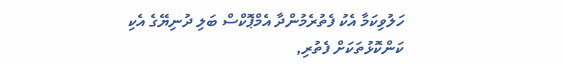ހަލުވިކަމާ އެކު ފެތުރެމުންދާ އެމްޕޮކްސް ބަލި ދުނިޔޭގެ އެކި ކަންކޮޅުތަކަށް ފެތުރި,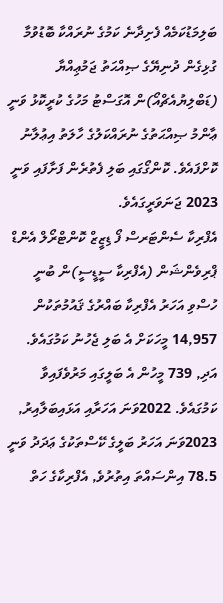ބަލިމަޑުކަމެއް ފެށިދާނެ ކަމުގެ ނުރައްކާ ބޮޑުވުމާ ގުޅިގެން ދުނިޔޭގެ ޞިއްޙަތު ޖަމުޢިއްޔާ (ޑަބްލިޔުއެޗްއޯ)ން އޮގަސްޓު މަހުގެ ކުރީކޮޅު ވަނީ ޢާންމު ޞިއްޙަތުގެ ނުރައްކަލުގެ ހާލަތު އިޢުލާނު ކޮށްފައެވެ. ކޮންގޯގައި ބަލި ފެތުރެން ފަށާފައި ވަނީ 2023 ޖަނަވަރީގައެވެ.
އެފްރިކާ ސެންޓަރސް ފޯ ޑިޒީޒް ކޮންޓްރޯލް އެންޑް ޕްރިވެންޝަން (އެފްރިކާ ސީޑީސީ)ން ބުނީ ހުސްވި އަހަރު އެފްރިކާ ބައްރުގެ ޤައުމުތަކުން 14,957 މީހަކަށް އެ ބަލި ޖެހުނު ކަމުގައެވެ. އަދި, 739 މީހުން އެ ބަލީގައި މަރުވެފައިވާ ކަމުގައެވެ. 2022ވަނަ އަހަރާއި އަޅައިބަލާއިރު, 2023ވަނަ އަހަރު ބަލީގެ ކޭސްތަކުގެ ޢަދަދު ވަނީ 78.5 އިންސައްތަ އިތުރުވެ, އެފްރިކާގެ ހަތް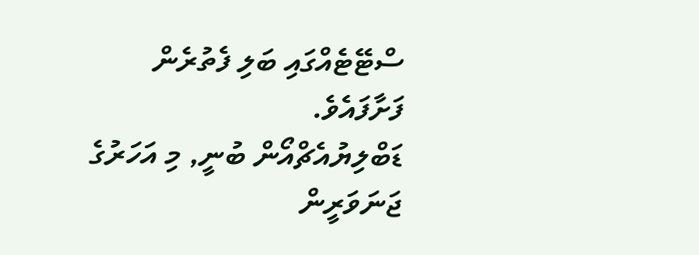ސްޓޭޓެއްގައި ބަލި ފެތުރެން ފަށާފައެވެ.
ޑަބްލިޔުއެޗްއޯން ބުނީ, މި އަހަރުގެ ޖަނަވަރީން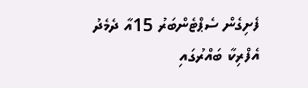ފެށިގެން ސެޕްޓެންބަރު 15އާ ދެމެދު އެފްރިކާ ބައްރުގައި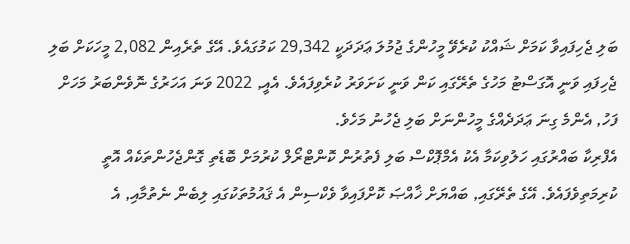ބަލި ޖެހިފައިވާ ކަމަށް ޝައްކު ކުރެވޭ މީހުންގެ ޖުމުލަ ޢަދަދަކީ 29,342 ކަމުގައެވެ. އޭގެ ތެރެއިން 2,082 މީހަކަށް ބަލި ޖެހިފައި ވަނީ އޮގަސްޓު މަހުގެ ތެރޭގައި ކަން ވަނީ ކަށަވަރު ކުރެވިފައެވެ. އެއީ, 2022 ވަނަ އަހަރުގެ ނޮވެންބަރު މަހަށް ފަހު, އެންމެ ގިނަ ޢަދަދެއްގެ މީހުންނަށް ބަލި ޖެހުނު މަހެވެ.
އެފްރިކާ ބައްރުގައި ހަލުވިކަމާ އެކު އެމްޕޮކްސް ބަލި ފެތުރުން ކޮންޓްރޯލް ކުރުމަށް ބޮޑެތި ގޮންޖެހުންތަކެއް އޮތީ ކުރިމަތިވެފައެވެ. އޭގެ ތެރޭގައި, ބައްޔަށް ޚާއްޞަ ކޮށްފައިވާ ވެކްސިން އެ ޤައުމުތަކުގައި ލިބެން ނެތުމާއި, އެ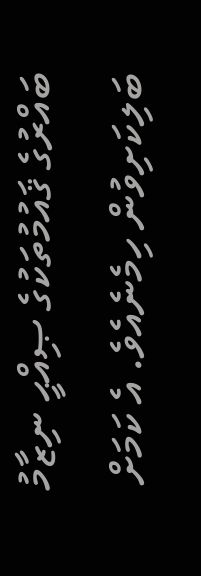ބައްރުގެ ޤައުމުތަކުގެ ޞިއްޙީ ނިޒާމު ބަލިކަށިވުން ހިމެނެއެވެ. އެ ކަމަށް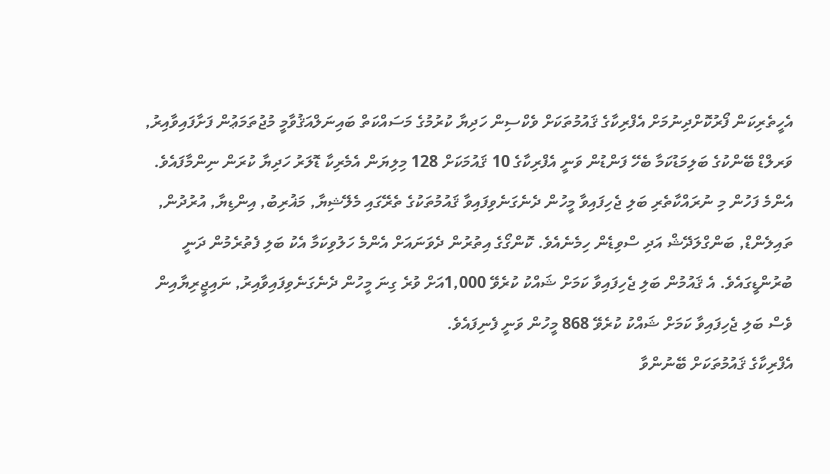އެހީތެރިކަން ފޯރުކޮށްދިނުމަށް އެފްރިކާގެ ޤައުމުތަކަށް ވެކްސިން ހަދިޔާ ކުރުމުގެ މަސައްކަތް ބައިނަލްއަޤުވާމީ މުޖުތަމަޢުން ފަށާފައިވާއިރު, ވަރލްޑް ބޭންކުގެ ބަލިމަޑުކަމާ ބެހޭ ފަންޑުން ވަނީ އެފްރިކާގެ 10 ޤައުމަކަށް 128 މިލިޔަން އެމެރިކާ ޑޮލަރު ހަދިޔާ ކުރަން ނިންމާފައެވެ.
އެންމެ ފަހުން މި ނުރައްކާތެރި ބަލި ޖެހިފައިވާ މީހުން ދެނެގަނެވިފައިވާ ޤައުމުތަކުގެ ތެރޭގައި މެލޭޝިޔާ, މަޣުރިބު, އިންޑިޔާ, އުރުދުން, ތައިލެންޑް, ބަންގްލަދޭޝް އަދި ސްވިޑެން ހިމެނެއެވެ. ކޮންގޯގެ އިތުރުން ދެވަނައަށް އެންމެ ހަލުވިކަމާ އެކު ބަލި ފެތުރެމުން ދަނީ ބުރުންޑީގައެވެ. އެ ޤައުމުން ބަލި ޖެހިފައިވާ ކަމަށް ޝައްކު ކުރެވޭ 1,000އަށް ވުރެ ގިނަ މީހުން ދެނެގަނެވިފައިވާއިރު, ނައިޖީރިޔާއިން ވެސް ބަލި ޖެހިފައިވާ ކަމަށް ޝައްކު ކުރެވޭ 868 މީހުން ވަނީ ފެނިފައެވެ.
އެފްރިކާގެ ޤައުމުތަކަށް ބޭނުންވާ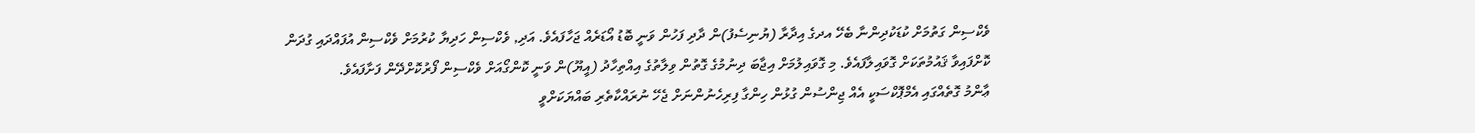ވެކްސިން ގަތުމަށް ކުޑަކުދިންނާ ބެހޭ އދގެ އިދާރާ (ޔުނިސެފު)ން ދާދި ފަހުން ވަނީ ބޮޑު އޯޑަރެއް ޖަހާފައެވެ. އަދި, ވެކްސިން ހަދިޔާ ކުރުމަށް ވެކްސިން އުފައްދައި ގުދަން ކޮށްފައިވާ ޤައުމުތަކަށް ގޮވައިލާފައެވެ. މި ގޮވައިލުމަށް އިޖާބަ ދިނުމުގެ ގޮތުން ވިލާތުގެ އިއްތިހާދު (އީޔޫ)ން ވަނީ ކޮންގޯއަށް ވެކްސިން ފޯރުކޮށްދޭން ފަށާފައެވެ.
ޢާންމު ގޮތެއްގައި އެމްޕޮކްސަކީ އެއް ޖިންސުން ގުޅުން ހިންގާ ފިރިހެނުންނަށް ޖެހޭ ނުރައްކާތެރި ބައްޔަކަށްވީ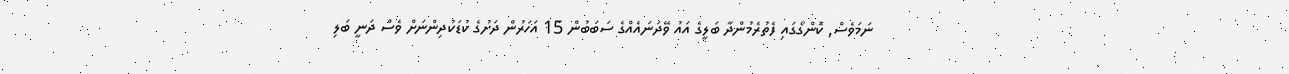ނަމަވެސް, ކޮންގޯގައި ފެތުރެމުންދާ ބަލީގެ އައު ވޭދަނައެއްގެ ސަބަބުން 15 އަހަރުން ދަށުގެ ކުޑަކުދިންނަށް ވެސް ދަނީ ބަލި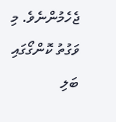ޖެހެމުންނެވެ. މި ވަގުތު ކޮންގޯގައި ބަލި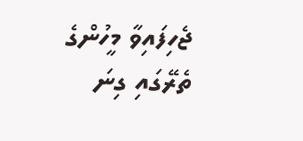ޖެހިފައިވާ މީހުންގެ ތެރޭގައި ގިނަ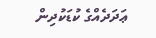ޢަދަދެއްގެ ކުޑަކުދިން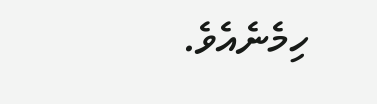ހިމެނެއެވެ.